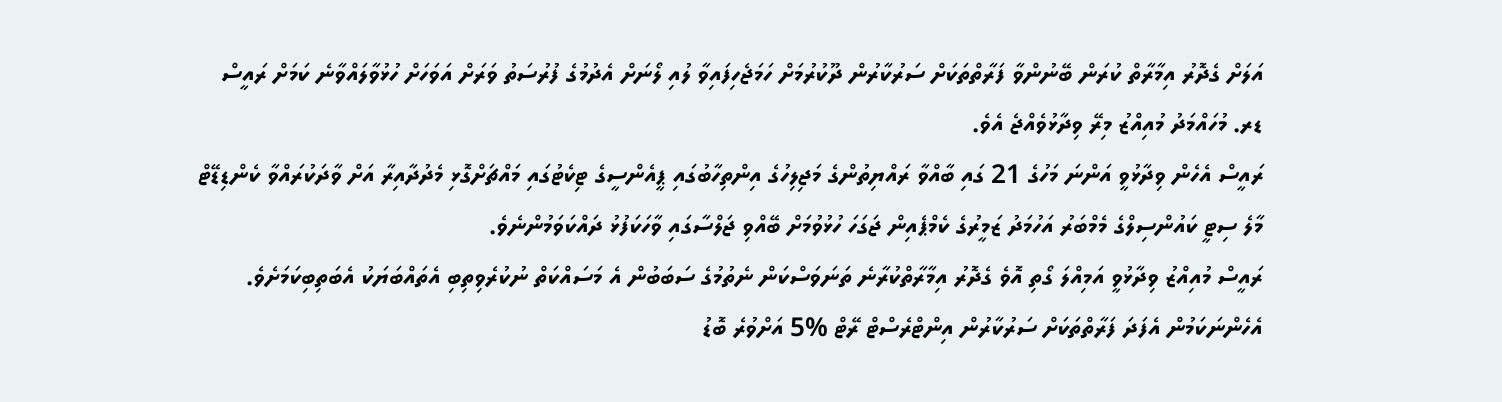އަލަށް ގެދޮރު އިމާރާތް ކުރަން ބޭނުންވާ ފަރާތްތަކަށް ސަރުކާރުން ދޫކުރުމަށް ހަމަޖެހިފައިވާ ލުއި ލޯނަށް އެދުމުގެ ފުރުސަތު ވަރަށް އަވަހަށް ހުޅުވާލައްވާނެ ކަމަށް ރައީސް ޑރ. މުހައްމަދު މުއިއްޒު މިރޭ ވިދާޅުވެއްޖެ އެވެ.
ރައީސް އެހެން ވިދާޅުވީ އަންނަ މަހުގެ 21 ގައި ބާއްވާ ރައްޔިތުންގެ މަޖިލިހުގެ އިންތިހާބުގައި ޕީއެންސީގެ ޓިކެޓުގައި މައްޗަށްގޮޅި މެދުދާއިރާ އަށް ވާދަކުރައްވާ ކެންޑިޑޭޓް މާލެ ސިޓީ ކައުންސިލްގެ މެމްބަރު އަހުމަދު ޒަމީރުގެ ކެމްޕެއިން ޖަގަހަ ހުޅުވުމަށް ބޭއްވި ޖަލްސާގައި ވާހަކަފުޅު ދައްކަވަމުންނެވެ.
ރައީސް މުއިއްޒު ވިދާޅުވީ އަމިއްލަ ގޯތި އޮވެ ގެދޮރު އިމާރާތްކުރާނެ ތަނަވަސްކަން ނެތުމުގެ ސަބަބުން އެ މަސައްކަތް ނުކުރެވިތިބި އެތައްބަޔަކު އެބަތިބިކަމަށެވެ. އެހެންނަކަމުން އެފަދަ ފަރާތްތަކަށް ސަރުކާރުން އިންޓްރެސްޓް ރޭޓް %5 އަށްވުރެ ބޮޑު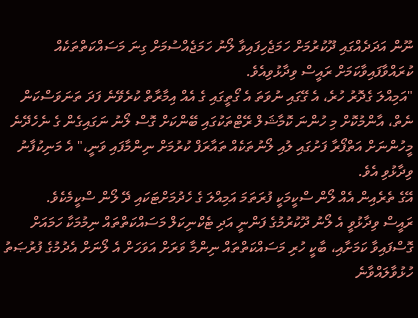ނޫން އަދަދެއްގައި ދޫކުރުމަށް ހަމަޖެހިފައިވާ ލޯނު ހަމަޖެއްސުމަށް ގިނަ މަސައްކަތްތަކެއް ކުރައްވާފައިވާކަމަށް ރައީސް ވިދާޅުވިއެވެ.
"އަމިއްލަ ގެދޮރު ހުރެ، އެ ގޭގައި ނުވަތަ އެ ގޯތީގައި ގެ އެއް އިމާރާތް ކުރެވޭނެ ފަދަ ތަނަވަސްކަން ނެތް، އާންމުކޮށް މި ހުންނަ ކޮމާޝަލް ރޭޓްތަކުގައި ބޭންކަށް ގޮސް ލޯނު ނަގައިގެން ގެ ނެހެދޭނެ މީހުންނަށް އަތްފޯރާ ފަށުގައި ލުއި ލޯނުތަކެއް ތައާރަފް ކުރުމަށް ނިންމާފައި ވަނީ،" އެ މަނިކުފާނު ވިދާޅުވި އެވެ.
އޭގެ ތެރެއިން އެއް ލޯން ސްކީމަކީ ފުރަތަމަ އަމިއްލަ ގެ ހެދުމަށްޓަކައި ދޭ ލޯން ސްކީމެކެވެ.
ރައީސް ވިދާޅުވީ އެ ލޯނު ދޫކުރުމުގެ ފަންނީ އަދި ޓެކްނިކަލް މަސައްކަތްތައް ނިމުމަކާ ހަމައަށް ގޮސްފައިވާ ކަމަށާއި، ބާކީ ހުރި މަސައްކަތްތައް ނިންމާ ވަރަށް އަވަހަށް އެ ލޯނަށް އެދުމުގެ ފުރުޞަތު ހުޅުވާލައްވާނެ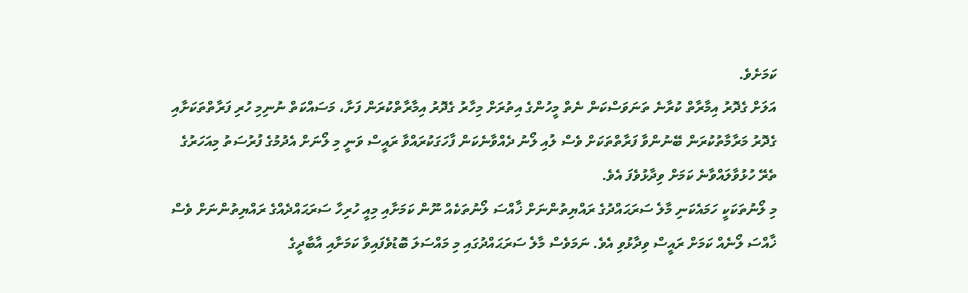ކަމަށެވެ.
އަލަށް ގެދޮރު އިމާރާތް ކުރާނެ ތަނަވަސްކަން ނެތް މީހުންގެ އިތުރަށް މިހާރު ގެދޮރު އިމާރާތްކުރަން ފަށާ، މަސައްކަތް ނުނިމި ހުރި ފަރާތްތަކަށާއި ގެދޮރު މަރާމާތުކުރަން ބޭނުންވާ ފަރާތްތަކަށް ވެސް ލުއި ލޯނު ދެއްވާނެކަން ފާހަގަކުރައްވާ ރައީސް ވަނީ މި ލޯނަށް އެދުމުގެ ފުރުސަތު މިއަހަރުގެ ތެރޭ ހުޅުވާލައްވާނެ ކަމަށް ވިދާޅުވެފަ އެވެ.
މި ލޯނުތަކަކީ ހަމައެކަނި މާލެ ސަރަޙައްދުގެ ރައްޔިތުންނަށް ޚާއްސަ ލޯނުތަކެއް ނޫން ކަމަށާއި މިއީ ހުރިހާ ސަރަޙައްދެއްގެ ރައްޔިތުންނަށް ވެސް ޚާއްސަ ލޯނެއް ކަމަށް ރައީސް ވިދާޅުވި އެވެ. ނަމަވެސް މާލެ ސަރަޙައްދުގައި މި މައްސަލަ ބޮޑުވެފައިވާ ކަމަށާއި އާބާދީގެ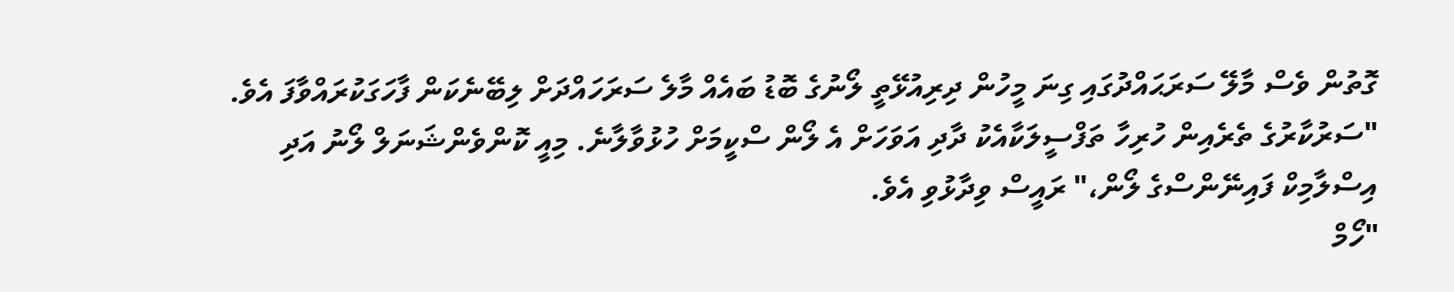ގޮތުން ވެސް މާލޭ ސަރަޙައްދުގައި ގިނަ މީހުން ދިރިއުޅޭތީ ލޯނުގެ ބޮޑު ބައެއް މާލެ ސަރަހައްދަށް ލިބޭނެކަން ފާހަގަކުރައްވާފަ އެވެ.
"ސަރުކާރުގެ ތެރެއިން ހުރިހާ ތަފްސީލަކާއެކު ދާދި އަވަހަށް އެ ލޯން ސްކީމަށް ހުޅުވާލާނެ. މިއީ ކޮންވެންޝަނަލް ލޯނު އަދި އިސްލާމިކް ފައިނޭންސްގެ ލޯން،" ރައީސް ވިދާޅުވި އެވެ.
"ހޯމް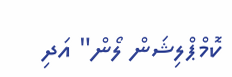ކޮމްޕްލިޝަން ލޯން" އަދި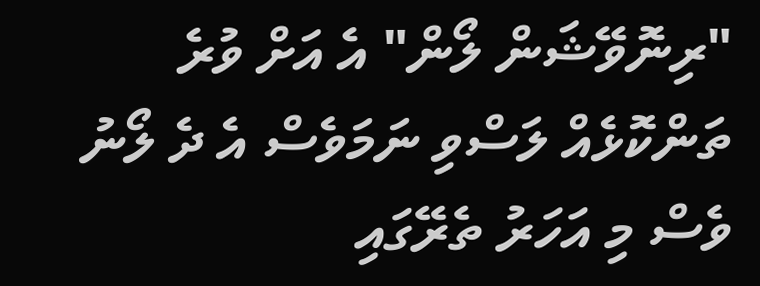"ރިނޮވޭޝަން ލޯން" އެ އަށް ވުރެ ތަންކޮޅެއް ލަސްވި ނަމަވެސް އެ ދެ ލޯނު ވެސް މި އަހަރު ތެރޭގައި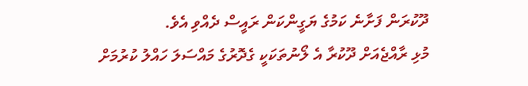ދޫކުރަން ފަށާނެ ކަމުގެ ޔަގީންކަން ރައީސް ދެއްވި އެވެ.
މުޅި ރާއްޖެއަށް ދޫކުރާ އެ ލޯނުތަކަކީ ގެދޮރުގެ މައްސަލަ ހައްލު ކުރުމަށް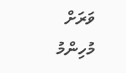ވަރަށް މުހިންމު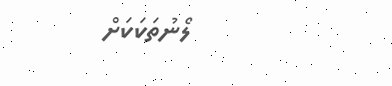ލޯނުތަކަކަށް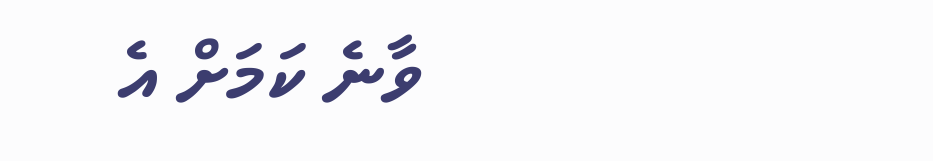ވާނެ ކަމަށް އެ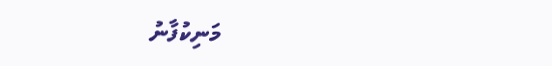މަނިކުފާނު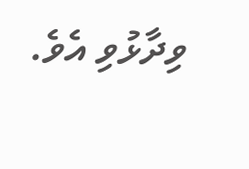ވިދާޅުވި އެވެ.